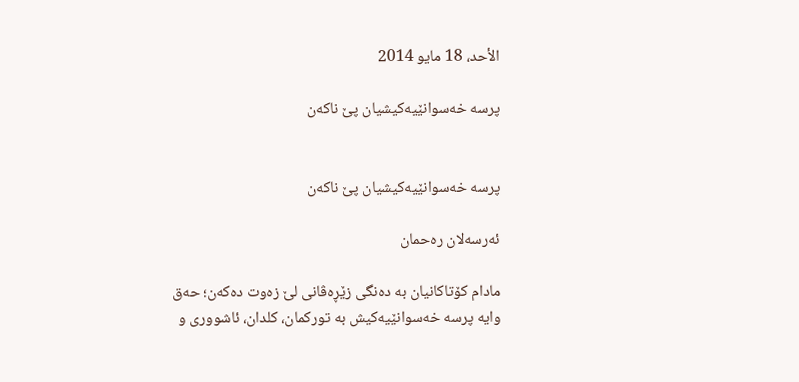الأحد، 18 مايو 2014

پرسه‌ خه‌سوانێیه‌كیشیان پێ ناكه‌ن‌


پرسه‌ خه‌سوانێیه‌كیشیان پێ ناكه‌ن‌

ئه‌رسەلان رەحمان‌

مادام كۆتاكانیان به‌ ده‌نگی‌ زێڕه‌ڤانی‌ لێ زه‌وت ده‌كه‌ن؛ حه‌ق وایه‌ پرسه‌ خه‌سوانێیه‌كیش به‌ توركمان، كلدان، ئاشووری‌ و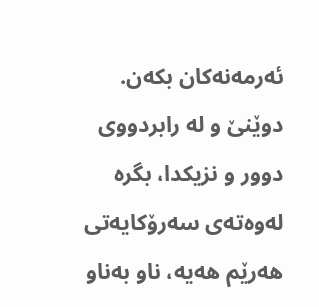ئه‌رمه‌نه‌كان بكه‌ن.
دوێنێ و له‌ رابردووی‌ دوور و نزیكدا، بگره‌ له‌وه‌ته‌ی‌ سه‌رۆكایه‌تی‌ هه‌رێم هه‌یه‌، ناو به‌ناو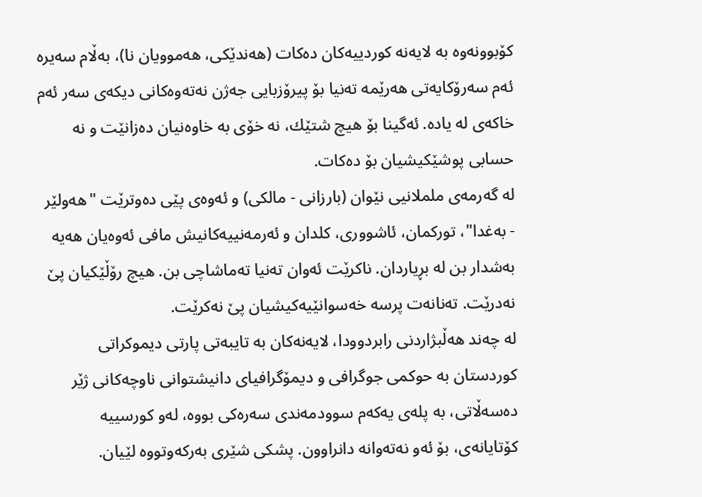كۆبوونه‌وه‌ به‌ لایه‌نه‌ كوردییه‌كان ده‌كات (هه‌ندێكی‌، هه‌موویان نا)، به‌ڵام سه‌یره‌ ئه‌م سه‌رۆكایه‌تی‌ هه‌رێمه‌ ته‌نیا بۆ پیرۆزبایی‌ جه‌ژن نه‌ته‌وه‌كانی‌ دیكه‌ی‌ سه‌ر ئه‌م خاكه‌ی‌ له‌ یاده. ئه‌گینا بۆ هیچ شتێك، نه‌ خۆی‌ به‌ خاوه‌نیان ده‌زانێت و نه‌ حسابی‌ پوشێكیشیان بۆ ده‌كات.
له‌ گه‌رمه‌ی‌ ململانیی‌ نێوان (بارزانی‌ - مالكی‌) و ئه‌وه‌ی‌ پێی‌ ده‌وترێت "هه‌ولێر - به‌غدا"، توركمان، ئاشووری‌، كلدان و ئه‌رمه‌نییه‌كانیش مافی‌ ئه‌وه‌یان هه‌یه‌ به‌شدار بن له‌ بڕیاردان. ناكرێت ئه‌وان ته‌نیا ته‌ماشاچی‌ بن. هیچ رۆڵێكیان پێ نه‌درێت. ته‌نانه‌ت پرسه‌ خه‌سوانێیه‌كیشیان پێ نه‌كرێت.
له‌ چه‌ند هه‌ڵبژاردنی‌ رابردوودا، لایه‌نه‌كان به‌ تایبه‌تی‌ پارتی‌ دیموكراتی‌ كوردستان به‌ حوكمی‌ جوگرافی‌ و دیمۆگرافیای‌ دانیشتوانی‌ ناوچه‌كانی‌ ژێر ده‌سه‌ڵاتی‌، به‌ پله‌ی‌ یه‌كه‌م سوودمه‌ندی‌ سه‌ره‌كی‌ بووه،‌ له‌و كورسییه‌ كۆتایانه‌ی‌، بۆ ئه‌و نه‌ته‌وانه‌ دانراوون. پشكی‌ شێری‌ به‌ركه‌وتووه‌ لێیان.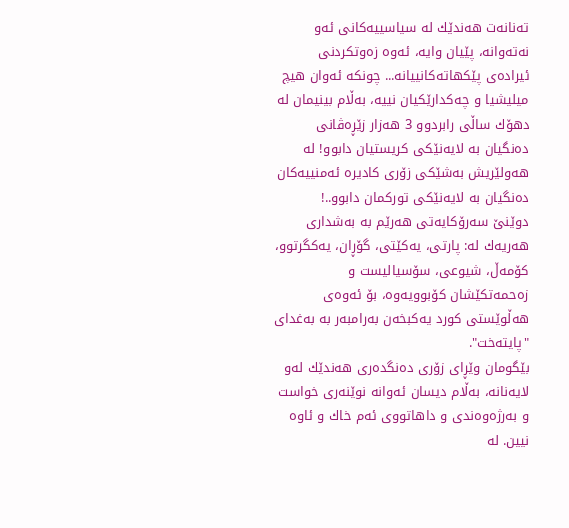ته‌نانه‌ت هه‌ندێك له‌ سیاسییه‌كانی‌ ئه‌و نه‌ته‌وانه،‌ پێیان وایه،‌ ئه‌وه‌ زه‌وتكردنی‌ ئیراده‌ی‌ پێكهاته‌كانییانه‌... چونكه‌ ئه‌وان هیچ میلیشیا و چه‌كدارێكیان نییه‌، به‌ڵام بینیمان له‌ دهۆك ساڵی‌ رابردوو 3 هه‌زار زێڕه‌ڤانی‌ ده‌نگیان به‌ لایه‌نێكی‌ كریستیان دابوو! له‌ هه‌ولێریش به‌شێكی‌ زۆری‌ كادیره‌ ئه‌منییه‌كان ده‌نگیان به‌ لایه‌نێكی‌ توركمان دابوو..!
دوێنێ سه‌رۆكایه‌تی‌ هه‌رێم به‌ به‌شداری‌ هه‌ریه‌ك له‌: پارتی، یه‌كێتی‌، گۆڕان، یه‌كگرتوو، كۆمه‌ڵ، شیوعی‌، سۆسیالیست و زه‌حمه‌تكێشان كۆبوویه‌وه‌، بۆ ئه‌وه‌ی‌ هه‌ڵوێستی‌ كورد یه‌كبخه‌ن به‌رامبه‌ر به‌ به‌غدای‌ "پایته‌خت".
بێگومان وێڕای‌ زۆری‌ ده‌نگده‌ری‌ هه‌ندێك له‌و لایه‌نانه‌، به‌ڵام دیسان ئه‌وانه‌ نوێنه‌ری‌ خواست و به‌رژه‌وه‌ندی‌ و داهاتووی‌ ئه‌م خاك و ئاوه‌ نیین. له‌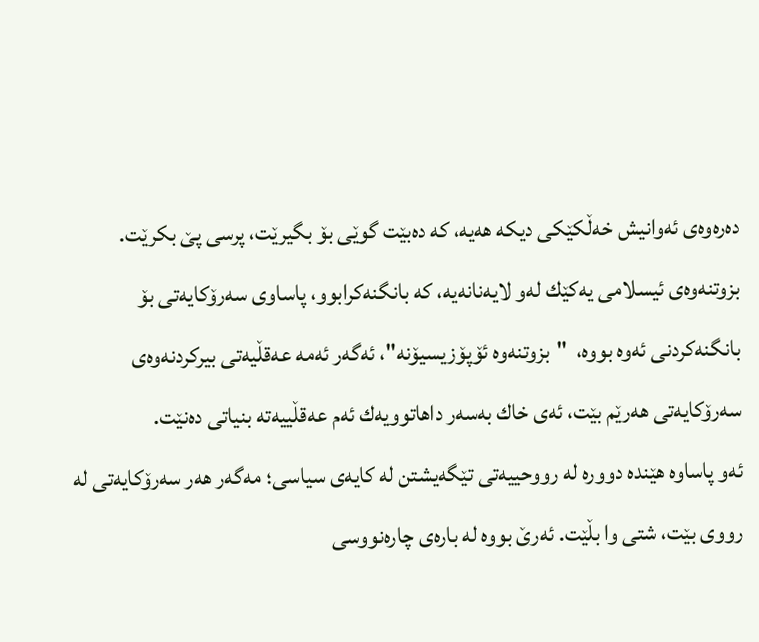ده‌ره‌وه‌ی‌ ئه‌وانیش خه‌ڵكێكی‌ دیكه‌ هه‌یه،‌ كه‌ ده‌بێت گوێی‌ بۆ بگیرێت، پرسی‌ پێ بكرێت.
بزوتنه‌وه‌ی‌ ئیسلامی‌ یه‌كێك له‌و لایه‌نانه‌یه،‌ كه‌ بانگنه‌كرابوو، پاساوی‌ سه‌رۆكایه‌تی‌ بۆ بانگنه‌كردنی‌ ئه‌وه‌ بووه‌، ‌ "بزوتنه‌وه‌ ئۆپۆزیسیۆنه"، ئه‌گه‌ر ئه‌مه‌ عه‌قڵیه‌تی‌ بیركردنه‌وه‌ی‌ سه‌رۆكایه‌تی‌ هه‌رێم بێت، ئه‌ی‌ خاك به‌سه‌ر داهاتوویه‌ك ئه‌م عه‌قڵییه‌ته‌ بنیاتی‌ ده‌نێت.
ئه‌و پاساوه‌ هێنده‌ دووره‌ له‌ رووحییه‌تی‌ تێگه‌یشتن له‌ كایه‌ی‌ سیاسی‌؛ مه‌گه‌ر هه‌ر سه‌رۆكایه‌تی‌ له‌ رووی‌ بێت، شتی‌ وا بڵێت. ئه‌رێ بووه‌ له‌ باره‌ی‌ چاره‌نووسی‌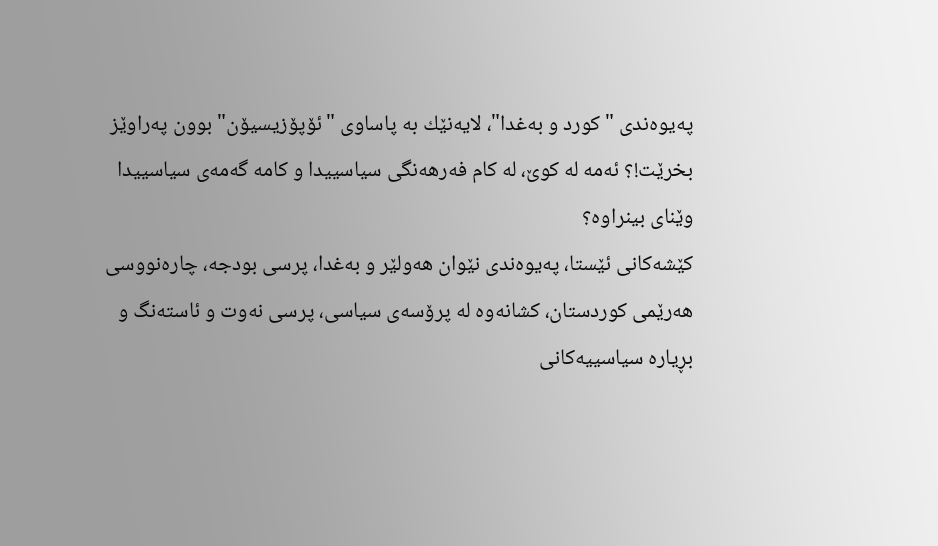په‌یوه‌ندی‌ "كورد و به‌غدا"، لایه‌نێك به‌ پاساوی‌ "ئۆپۆزیسیۆن" بوون په‌راوێز بخرێت!؟ ئه‌مه‌ له‌ كوێ، له‌ كام فه‌رهه‌نگی‌ سیاسییدا و كامه‌ گه‌مه‌ی‌ سیاسییدا وێنای‌ بینراوه‌؟
كێشه‌كانی‌ ئێستا، په‌یوه‌ندی‌ نێوان هه‌ولێر و به‌غدا، پرسی‌ بودجه‌، چاره‌نووسی‌ هه‌رێمی‌ كوردستان، كشانه‌وه‌ له‌ پرۆسه‌ی‌ سیاسی‌، پرسی‌ نه‌وت و ئاسته‌نگ و بڕیاره‌ سیاسییه‌كانی‌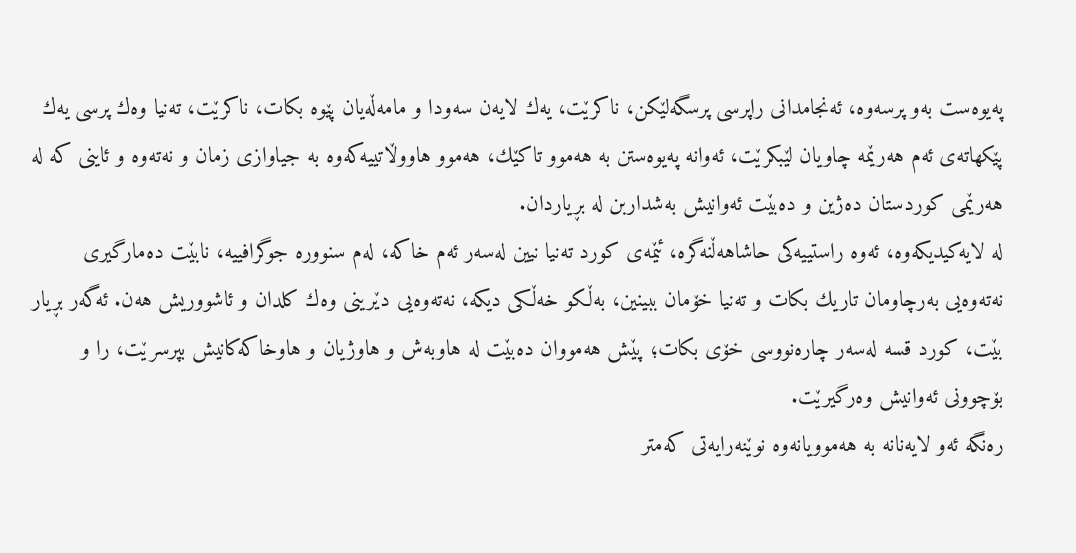په‌یوه‌ست به‌و پرسه‌وه‌، ئه‌نجامدانی‌ راپرسی‌ پرسگه‌لێكن، ناكرێت، یه‌ك لایه‌ن سه‌ودا و مامه‌ڵه‌یان پێوه‌ بكات، ناكرێت، ته‌نیا وه‌ك پرسی‌ یه‌ك پێكهاته‌ی‌ ئه‌م هه‌رێمه‌ چاویان لێبكرێت، ئه‌وانه‌ په‌یوه‌ستن به‌ هه‌موو تاكێك، هه‌موو هاووڵاتییه‌كه‌وه‌ به‌ جیاوازی‌ زمان و نه‌ته‌وه‌ و ئاینی‌ كه‌ له‌ هه‌رێمی‌ كوردستان ده‌ژین و ده‌بێت ئه‌وانیش به‌شداربن له‌ بڕیاردان.
له‌ لایه‌كیدیكه‌وه‌، ئه‌وه‌ راستییه‌كی‌ حاشاهه‌ڵنه‌گره‌، ئێمه‌ی‌ كورد ته‌نیا نیین له‌سه‌ر ئه‌م خاكه‌، له‌م سنووره‌ جوگرافییه‌، نابێت ده‌مارگیری‌ نه‌ته‌وه‌یی‌ به‌رچاومان تاریك بكات و ته‌نیا خۆمان ببینین، به‌ڵكو خه‌ڵكی‌ دیكه‌، نه‌ته‌وه‌یی‌ دێرینی‌ وه‌ك كلدان و ئاشووریش هه‌ن. ئه‌گه‌ر بڕیار بێت، كورد قسه‌ له‌سه‌ر چاره‌نووسی‌ خۆی‌ بكات؛ پێش هه‌مووان ده‌بێت له‌ هاوبه‌ش و هاوژیان و هاوخاكه‌كانیش بپرسرێت، را و بۆچوونی‌ ئه‌وانیش وه‌رگیرێت.
ره‌نگه‌ ئه‌و لایه‌نانه‌ به‌ هه‌موویانه‌وه‌ نوێنه‌رایه‌تی‌ كه‌متر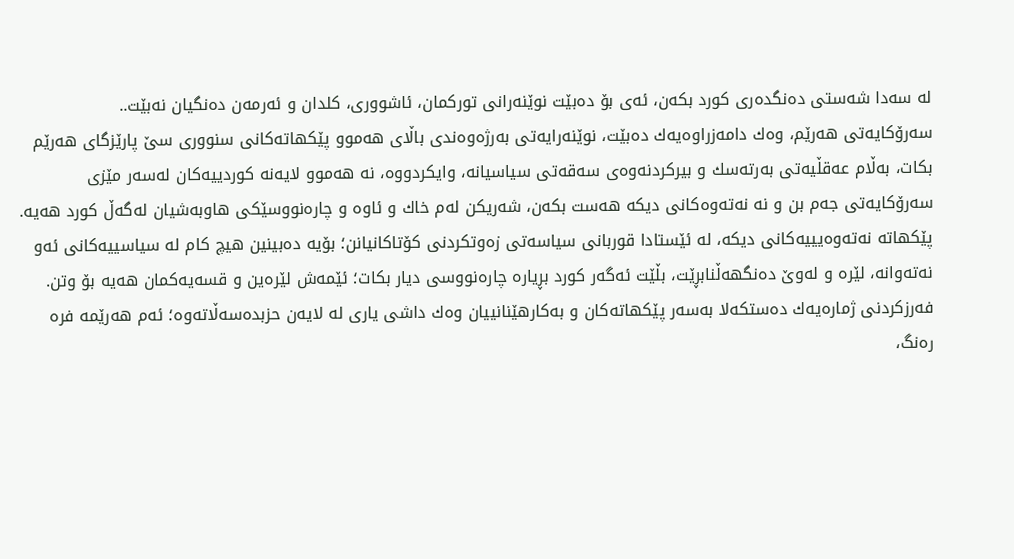له‌ سه‌دا شه‌ستی‌ ده‌نگده‌ری‌ كورد بكه‌ن، ئه‌ی‌ بۆ ده‌بێت نوێنه‌رانی‌ توركمان، ئاشووری‌، كلدان و ئه‌رمه‌ن ده‌نگیان نه‌بێت..
سه‌رۆكایه‌تی‌ هه‌رێم، وه‌ك دامه‌زراوه‌یه‌ك ده‌بێت، نوێنه‌رایه‌تی‌ به‌رژه‌وه‌ندی‌ باڵای‌ هه‌موو پێكهاته‌كانی‌ سنووری‌ سێ پارێزگای‌ هه‌رێم بكات، به‌ڵام عه‌قڵیه‌تی‌ به‌رته‌سك و بیركردنه‌وه‌ی‌ سه‌قه‌تی‌ سیاسیانه‌، وایكردووه‌، نه‌ هه‌موو لایه‌نه‌ كوردییه‌كان له‌سه‌ر مێزی‌ سه‌رۆكایه‌تی‌ جه‌م بن و نه‌ نه‌ته‌وه‌كانی‌ دیكه‌ هه‌ست بكه‌ن، شه‌ریكن له‌م خاك و ئاوه‌ و چاره‌نووسێكی‌ هاوبه‌شیان له‌گه‌ڵ كورد هه‌یه‌.
پێكهاته‌ نه‌ته‌وه‌یییه‌كانی‌ دیكه‌، له‌ ئێستادا قوربانی‌ سیاسه‌تی‌ زه‌وتكردنی‌ كۆتاكانیانن؛ بۆیه‌ ده‌بینین هیچ كام له‌ سیاسییه‌كانی‌ ئه‌و نه‌ته‌وانه،‌ لێره‌ و له‌وێ ده‌نگهه‌ڵنابڕێت، بڵێت ئه‌گه‌ر كورد بڕیاره‌ چاره‌نووسی‌ دیار بكات؛ ئێمه‌ش لێره‌ین و قسه‌یه‌كمان هه‌یه‌ بۆ وتن.
فه‌رزكردنی‌ ژماره‌یه‌ك ده‌ستكه‌لا به‌سه‌ر پێكهاته‌كان و به‌كارهێنانییان وه‌ك داشی‌ یاری‌ له‌ لایه‌ن حزبده‌سه‌ڵاته‌وه‌؛ ئه‌م هه‌رێمه‌ فره‌ ره‌نگ،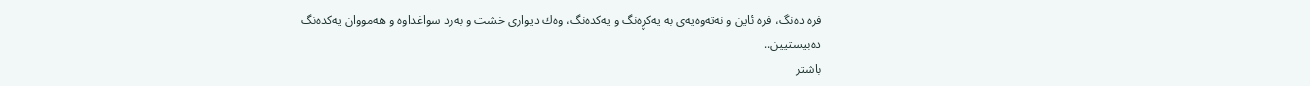فره‌ ده‌نگ، فره‌ ئاین و نه‌ته‌وه‌یه‌ی‌ به‌ یه‌كڕه‌نگ و یه‌كده‌نگ، وه‌ك دیواری‌ خشت و به‌رد سواغداوه‌ و هه‌مووان یه‌كده‌نگ ده‌بیستیین..
باشتر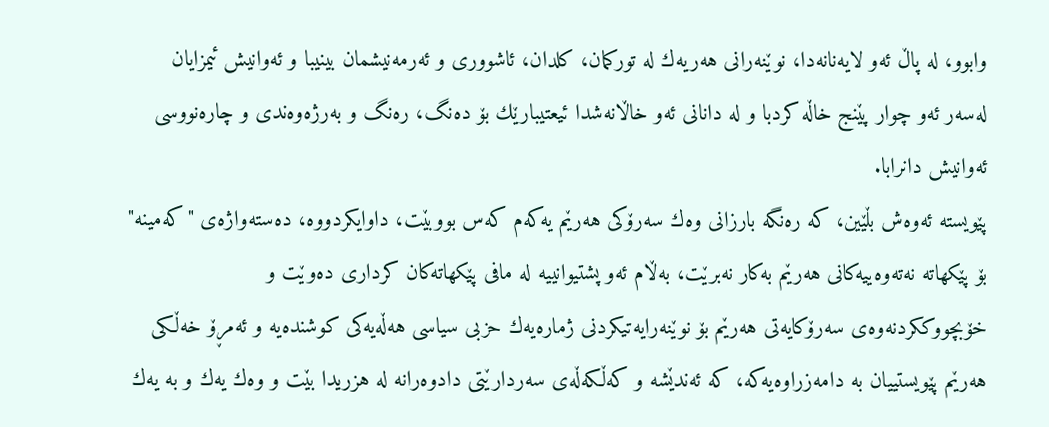وابوو، له‌ پاڵ ئه‌و لایه‌نانه‌دا، نوێنه‌رانی‌ هه‌ریه‌ك له‌ توركمان، كلدان، ئاشووری‌ و ئه‌رمه‌نیشمان بینیبا و ئه‌وانیش ئیمزایان له‌سه‌ر ئه‌و چوار پێنج خاڵه‌ كردبا و له‌ دانانی‌ ئه‌و خاڵانه‌شدا ئیعتیبارێك بۆ ده‌نگ، ره‌نگ و به‌رژه‌وه‌ندی‌ و چاره‌نووسی‌ ئه‌وانیش دانرابا.
پێویسته‌ ئه‌وه‌ش بڵێین، كه‌ ره‌نگه‌ بارزانی‌ وه‌ك سه‌رۆكی‌ هه‌رێم یه‌كه‌م كه‌س بووبێت، داوایكردووه‌، ده‌سته‌واژه‌ی‌ "كه‌مینه‌" بۆ پێكهاته‌ نه‌ته‌وه‌ییه‌كانی‌ هه‌رێم به‌كار نه‌برێت، به‌ڵام ئه‌و پشتیوانییه‌ له‌ مافی‌ پێكهاته‌كان كرداری‌ ده‌وێت و خۆبچووككردنه‌وه‌ی‌ سه‌رۆكایه‌تی‌ هه‌رێم بۆ نوێنه‌رایه‌تیكردنی‌ ژماره‌یه‌ك حزبی‌ سیاسی‌ هه‌ڵه‌یه‌كی‌ كوشنده‌یه‌ و ئه‌مڕۆ خه‌ڵكی‌ هه‌رێم پێویستییان به‌ دامه‌زراوه‌یه‌كه‌، كه‌ ئه‌ندێشه‌ و كه‌ڵكه‌ڵه‌ی‌ سه‌ردارێتی‌ دادوه‌رانه‌ له‌ هزریدا بێت و وه‌ك یه‌ك و به‌ یه‌ك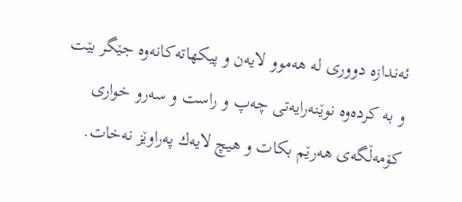ئه‌ندازه‌ دووری‌ له‌ هه‌موو لایه‌ن و پیكهاته‌كانه‌وه‌ جێگر بێت و به‌ كرده‌وه‌ نوێنه‌رایه‌تی‌ چه‌پ و راست و سه‌رو خواری‌ كۆمه‌ڵگه‌ی‌ هه‌رێم بكات و هیچ لایه‌ك په‌راوێز نه‌خات.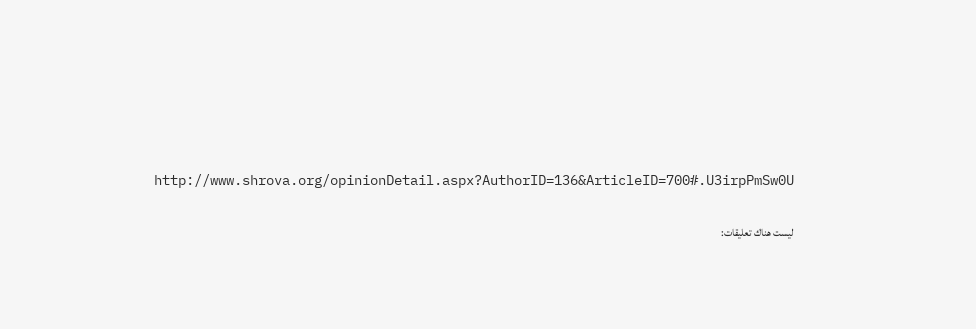http://www.shrova.org/opinionDetail.aspx?AuthorID=136&ArticleID=700#.U3irpPmSw0U

ليست هناك تعليقات: